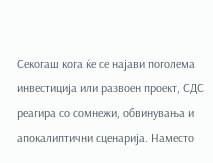Секогаш кога ќе се најави поголема инвестиција или развоен проект, СДС реагира со сомнежи, обвинувања и апокалиптични сценарија. Наместо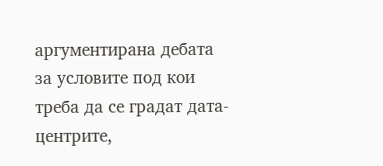аргументирана дебата за условите под кои треба да се градат дата-центрите,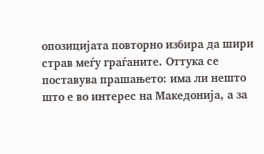опозицијата повторно избира да шири страв меѓу граѓаните. Оттука се поставува прашањето: има ли нешто што е во интерес на Македонија, а за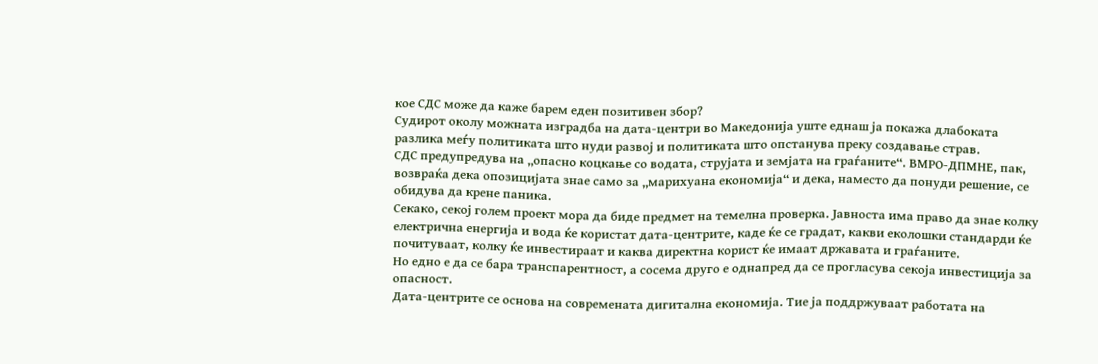кое СДС може да каже барем еден позитивен збор?
Судирот околу можната изградба на дата-центри во Македонија уште еднаш ја покажа длабоката разлика меѓу политиката што нуди развој и политиката што опстанува преку создавање страв.
СДС предупредува на „опасно коцкање со водата, струјата и земјата на граѓаните“. ВМРО-ДПМНЕ, пак, возвраќа дека опозицијата знае само за „марихуана економија“ и дека, наместо да понуди решение, се обидува да крене паника.
Секако, секој голем проект мора да биде предмет на темелна проверка. Јавноста има право да знае колку електрична енергија и вода ќе користат дата-центрите, каде ќе се градат, какви еколошки стандарди ќе почитуваат, колку ќе инвестираат и каква директна корист ќе имаат државата и граѓаните.
Но едно е да се бара транспарентност, а сосема друго е однапред да се прогласува секоја инвестиција за опасност.
Дата-центрите се основа на современата дигитална економија. Тие ја поддржуваат работата на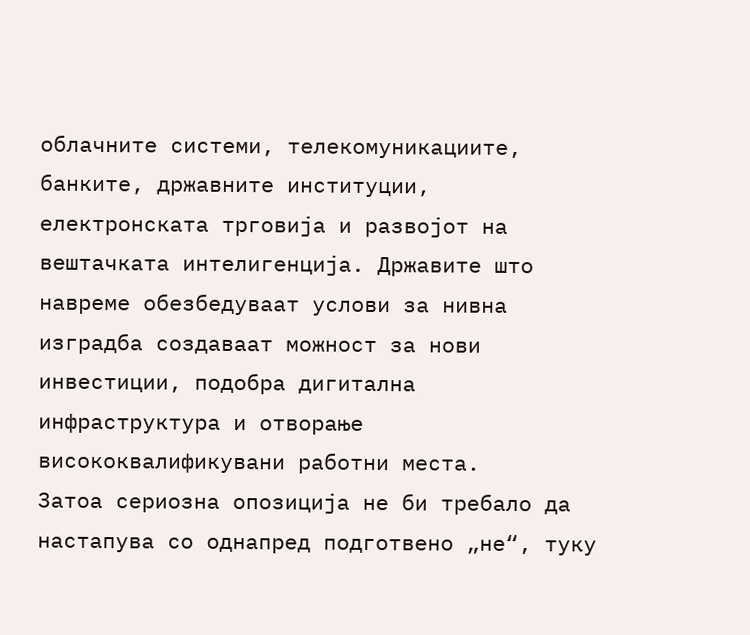облачните системи, телекомуникациите, банките, државните институции, електронската трговија и развојот на вештачката интелигенција. Државите што навреме обезбедуваат услови за нивна изградба создаваат можност за нови инвестиции, подобра дигитална инфраструктура и отворање висококвалификувани работни места.
Затоа сериозна опозиција не би требало да настапува со однапред подготвено „не“, туку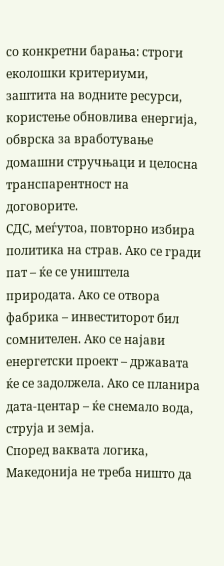со конкретни барања: строги еколошки критериуми, заштита на водните ресурси, користење обновлива енергија, обврска за вработување домашни стручњаци и целосна транспарентност на договорите.
СДС, меѓутоа, повторно избира политика на страв. Ако се гради пат – ќе се уништела природата. Ако се отвора фабрика – инвеститорот бил сомнителен. Ако се најави енергетски проект – државата ќе се задолжела. Ако се планира дата-центар – ќе снемало вода, струја и земја.
Според ваквата логика, Македонија не треба ништо да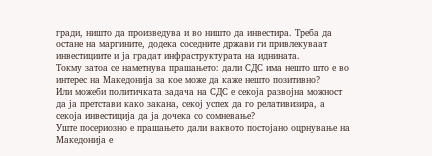гради, ништо да произведува и во ништо да инвестира. Треба да остане на маргините, додека соседните држави ги привлекуваат инвестициите и ја градат инфраструктурата на иднината.
Токму затоа се наметнува прашањето: дали СДС има нешто што е во интерес на Македонија за кое може да каже нешто позитивно?
Или можеби политичката задача на СДС е секоја развојна можност да ја претстави како закана, секој успех да го релативизира, а секоја инвестиција да ја дочека со сомневање?
Уште посериозно е прашањето дали ваквото постојано оцрнување на Македонија е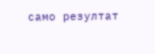само резултат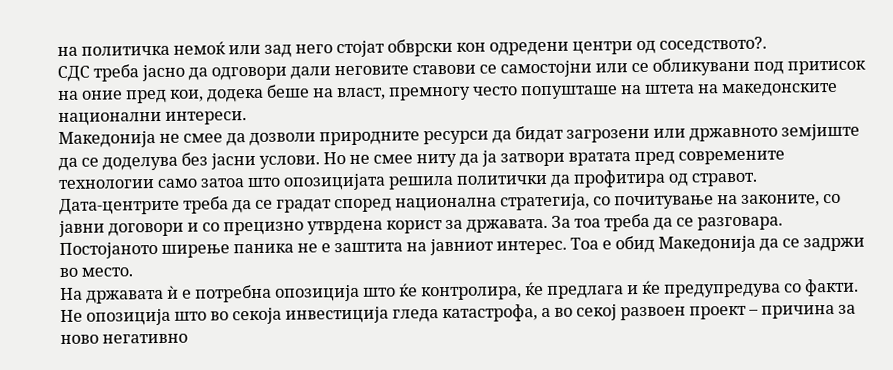на политичка немоќ или зад него стојат обврски кон одредени центри од соседството?.
СДС треба јасно да одговори дали неговите ставови се самостојни или се обликувани под притисок на оние пред кои, додека беше на власт, премногу често попушташе на штета на македонските национални интереси.
Македонија не смее да дозволи природните ресурси да бидат загрозени или државното земјиште да се доделува без јасни услови. Но не смее ниту да ја затвори вратата пред современите технологии само затоа што опозицијата решила политички да профитира од стравот.
Дата-центрите треба да се градат според национална стратегија, со почитување на законите, со јавни договори и со прецизно утврдена корист за државата. За тоа треба да се разговара.
Постојаното ширење паника не е заштита на јавниот интерес. Тоа е обид Македонија да се задржи во место.
На државата ѝ е потребна опозиција што ќе контролира, ќе предлага и ќе предупредува со факти. Не опозиција што во секоја инвестиција гледа катастрофа, а во секој развоен проект – причина за ново негативно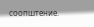соопштение.